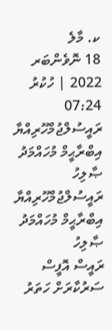ކ. މާލެ
18 ނޮވެންބަރ 2022 | ހުކުރު 07:24
ރައީސުލްޖުމްހޫރިއްޔާ އިބްރާޙީމް މުހައްމަދު ޞާލިހު
ރައީސުލްޖުމްހޫރިއްޔާ އިބްރާޙީމް މުހައްމަދު ޞާލިހު
ރައީސް އޮފީސް
ސަރުކާރަށް ހަތަރު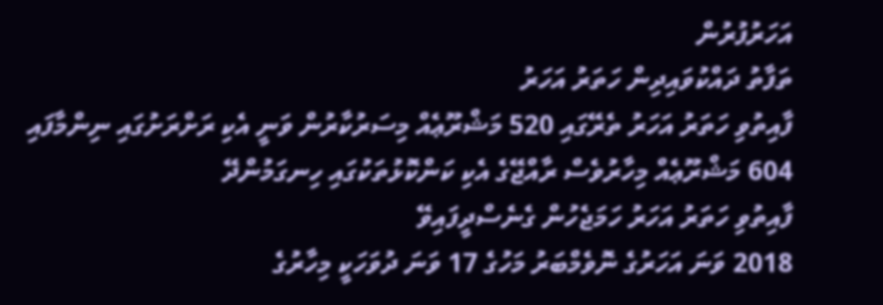އަހަރުފުރުން
ތަފާތު ދައްކުވައިދިން ހަތަރު އަހަރު
ފާއިތުވި ހަތަރު އަހަރު ތެރޭގައި 520 މަޝްރޫޢެއް މިސަރުކާރުން ވަނީ އެކި ރަށްރަށުގައި ނިންމާފައި
604 މަޝްރޫޢެއް މިހާރުވެސް ރާއްޖޭގެ އެކި ކަންކޮޅުތަކުގައި ހިނގަމުންދޭ
ފާއިތުވި ހަތަރު އަހަރު ހަމަޖެހުން ގެނެސްދީފައިވޭ
2018 ވަނަ އަހަރުގެ ނޮވެމްބަރު މަހުގެ 17 ވަނަ ދުވަހަކީ މިހާރުގެ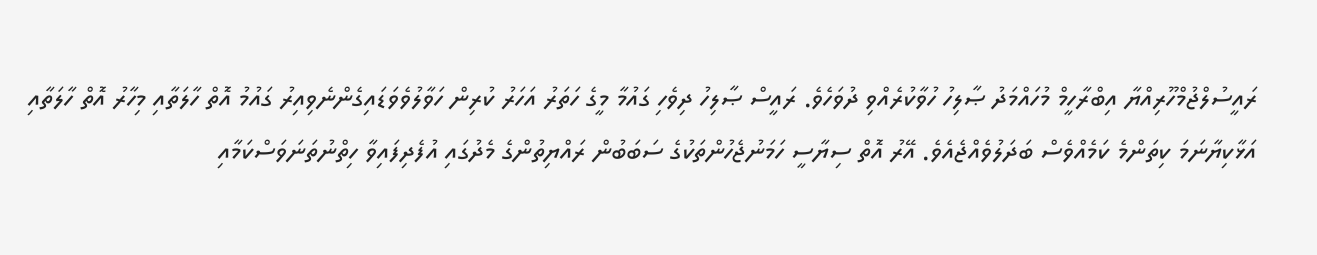ރައީސުލްޖުމްހޫރިއްޔާ އިބްރާހީމް މުހައްމަދު ޞާލިހު ހުވާކުރެއްވި ދުވަހެވެ. ރައީސް ޞާލިހު ދިވެހި ގައުމާ މީގެ ހަތަރު އަހަރު ކުރިން ހަވާލުވެވަޑައިގެންނެވިއިރު ގައުމު އޮތް ހާލަތާއި މިހާރު އޮތް ހާލަތާއި އަޅާކިޔާނަމަ ކިތަންމެ ކަމެއްވެސް ބަދަލުވެއްޖެއެވެ. އޭރު އޮތް ސިޔާސީ ހަމަނުޖެހުންތަކުގެ ސަބަބުން ރައްޔިތުންގެ މެދުގައި އުފެދިފައިވާ ހިތްނުތަނަވަސްކަމާއި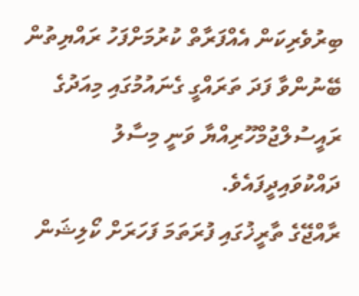ބިރުވެރިކަން އެއްފަރާތް ކުރުމަށްފަހު ރައްޔިތުން ބޭނުންވާ ފަދަ ތަރައްގީ ގެނައުމުގައި މިއަދުގެ ރައީސުލްޖުމްހޫރިއްޔާ ވަނީ މިސާލު ދައްކުވައިދީފައެވެ.
ރާއްޖޭގެ ތާރީޚުގައި ފުރަތަމަ ފަހަރަށް ކޯލިޝަން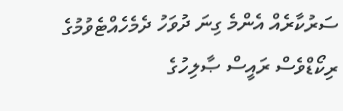ސަރުކާރެއް އެންމެ ގިނަ ދުވަހު ދެމެހެއްޓެވުމުގެ ރިކޯޑްވެސް ރައީސް ޞާލިހުގެ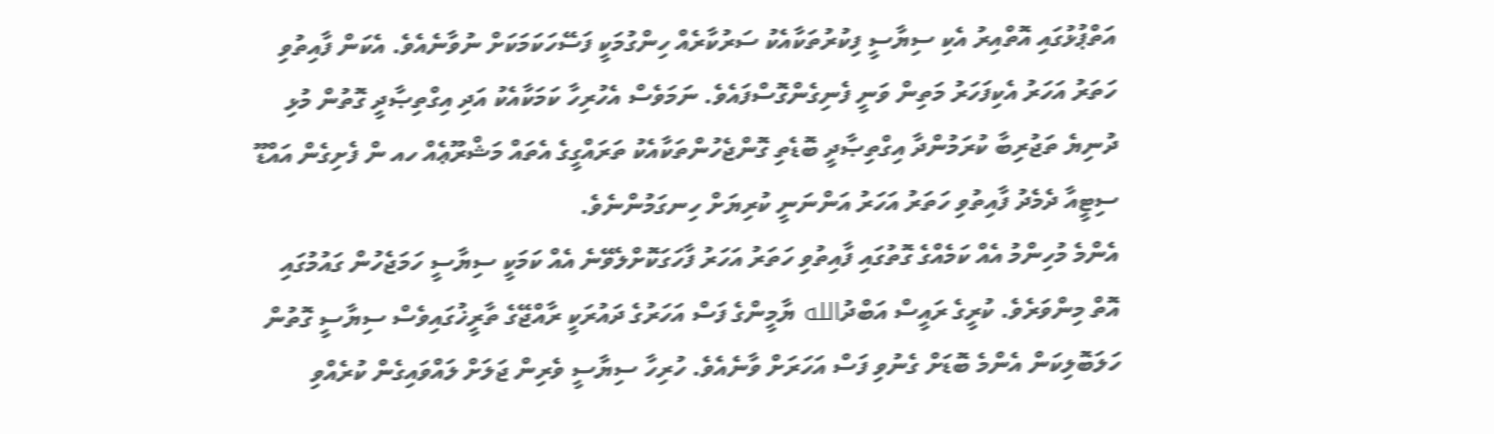އަތްޕުޅުގައި އޮތްއިރު އެކި ސިޔާސީ ފިކުރުތަކާއެކު ސަރުކާރެއް ހިންގުމަކީ ފަސޭހަކަމަކަށް ނުވާނެއެވެ. އެކަން ފާއިތުވި ހަތަރު އަހަރު އެކިފަހަރު މަތިން ވަނީ ފެނިގެންގޮސްފައެވެ. ނަމަވެސް އެހުރިހާ ކަމަކާއެކު އަދި އިގްތިޞާދީ ގޮތުން މުޅި ދުނިޔެ ތަޖުރިބާ ކުރަމުންދާ އިގްތިޞާދީ ބޮޑެތި ގޮންޖެހުންތަކާއެކު ތަރައްގީގެ އެތައް މަޝްރޫޢެއް ހއ ން ފެށިގެން އައްޑޫ ސިޓީއާ ދެމެދު ފާއިތުވި ހަތަރު އަހަރު އަންނަނީ ކުރިޔަށް ހިނގަމުންނެވެ.
އެންމެ މުހިންމު އެއް ކަމެއްގެ ގޮތުގައި ފާއިތުވި ހަތަރު އަހަރު ފާހަގަކޮށްލެވޭނެ އެއް ކަމަކީ ސިޔާސީ ހަމަޖެހުން ގައުމުގައި އޮތް މިންވަރެވެ. ކުރީގެ ރައީސް އަބްދުالله ޔާމީންގެ ފަސް އަހަރުގެ ދައުރަކީ ރާއްޖޭގެ ތާރީޚުގައިވެސް ސިޔާސީ ގޮތުން ހަލަބޮލިކަން އެންމެ ބޮޑަށް ގެނުވި ފަސް އަހަރަށް ވާނެއެވެ. ހުރިހާ ސިޔާސީ ވެރިން ޖަލަށް ލައްވައިގެން ކުރެއްވި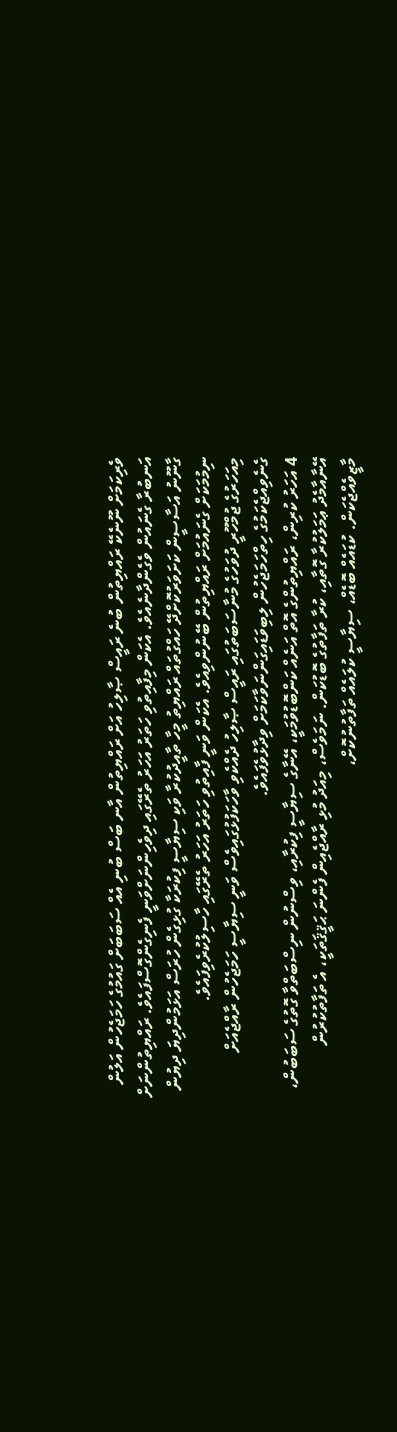ވެރިކަމަށް ނޫނެކޭ ރައްޔިތުން ބުނެ ރައީސް ޞާލިހު އަށް ރައްޔިތުން އާނ ބަސް ބުނި އެއް ސަބަބަށް ގައުމުގެ ހަމަޖެހުން އަލުން އަނބުރާ ގެނައުން ވެގެންދާނެއެވެ. އެކަން މިފާއިތުވި ހަތަރު އަހަރު ތެރޭގައި ދިވެހިންނަށްވަނީ ފެނިގެންގޮސްފައެވެ. ރައްޔިތުންނަށް ގާނޫނު އަސާސީން ކަށަވަރުކޮށްދޭ ހައްގުތައް ރައްޔިތު މީހާ ތާއީދުކުރާ ވަކި ސިޔާސީ ފިކުރަކާ ގުޅިގެން ހުރަސް އަޅަމުންދިޔަ ދިޔުން ނިމުމަކަށް ގެނައުމަށް ރައްޔިތުން ބޭނުންވިއެވެ. އެކަން ވަނީ ފާއިތުވި ހަތަރު އަހަރު ތެރޭގައި ހާސިލުކުރެވިފައެވެ.
މިއަހަރުގެ ޖުމްހޫރީ ދުވަހުގެ މުނާސަބަތުގައި ރައީސް ޞާލިހު ދެއްކެވި ވާހަކަފުޅުގައިވެސް ވަނީ ސިޔާސީ ހަމަޖެހުން ރާއްޖެއަށް ގެނެވިއްޖެކަމުގެ ހިތްހަމަޖެހުން ލިބިވަޑައިގަންނަވާކަމަށް ވިދާޅުވެފައެވެ.
4 އަހަރު ކުރިން، ރައްޔިތުންގެ އޮތް އަނެއް ކަންބޮޑުވުމަކީ، އޭނާގެ ސިޔާސީ ފިކުރާއި، ވިސްނުން ނިސްބަތްވާ ގޮތުގެ ސަބަބުން، އޭނާއާމެދު ޢަމަލުކުރާ ގޮތާއި، ކުރާ ތަފާތުގެ ބޮޑުކަން. ނަމަވެސް، މިއަދު މުޅި ރާއްޖެއިން ފެންނަ ޙަޤީޤަތަކީ، އެ ތަފާތުކުރުން މާޒީވެއްޖެކަން. ކުޑައެއް ބޮޑެއް، ސިޔާސީ ކުލައެއް ތަފާތުނުކޮށް،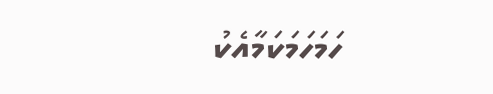ހަމަހަމަކަމާއެކު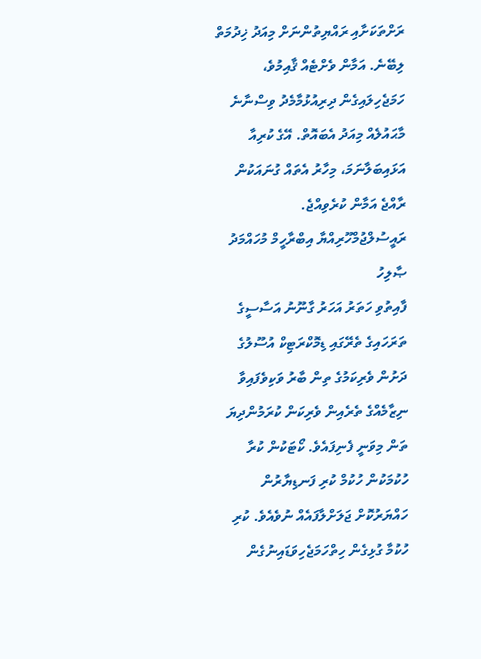ރަށްތަކަށާއި ރައްޔިތުންނަށް މިއަދު ޚިދުމަތް ލިބޭނެ. އަމާން ވެށްޓެއް ޤާއިމުވެ، ހަމަޖެހިލައިގެން ދިރިއުޅުމާމެދު ވިސްނާނެ މާޙައުލެއް މިއަދު އެބައޮތް. އޭގެ ކުރިއާ އަޅައިބަލާނަމަ، މިހާރު އެތައް ގުނައަކުން ރާއްޖެ އަމާން ކުރެވިއްޖެ.
ރައީސުލްޖުމްހޫރިއްޔާ އިބްރާހީމް މުހައްމަދު ޞާލިހު
ފާއިތުވި ހަތަރު އަހަރު ގާނޫނު އަސާސީގެ ތަރަހައިގެ ތެރޭގައި ޑިމޮކްރަޓިކް އުސޫލުގެ ދަށުން ވެރިކަމުގެ ތިން ބާރު ވަކިވެފައިވާ ނިޒާމެއްގެ ތެރެއިން ވެރިކަން ކުރަމުންދިޔަ ތަން މިވަނީ ފެނިފައެވެ. ކޯޓަކުން ކުރާ ހުކުމަކުން ހުކުމް ކުރި ފަނޑިޔާރުން ހައްޔަރުކޮށް ޖަލަށްލާފައެއް ނުވެއެވެ. ކުރި ހުކުމާ ގުޅިގެން ހިތްހަމަޖެހިވަޑައިނުގެން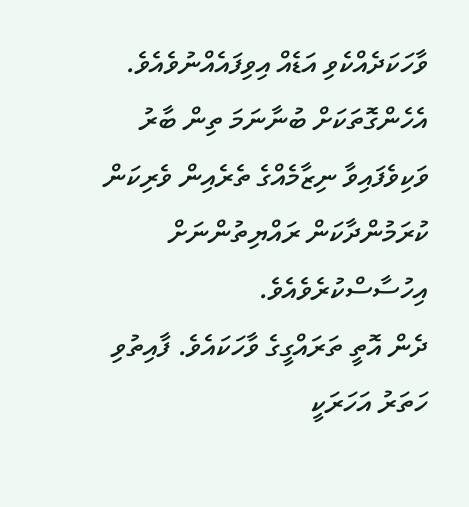ވާހަކަދެއްކެވި އަޑެއް އިވިފައެއްނުވެއެވެ. އެހެންގޮތަކަށް ބުނާނަމަ ތިން ބާރު ވަކިވެފައިވާ ނިޒާމެއްގެ ތެރެއިން ވެރިކަން ކުރަމުންދާކަން ރައްޔިތުންނަށް އިހުސާސްކުރެވެއެވެ.
ދެން އޮތީ ތަރައްގީގެ ވާހަކައެވެ. ފާއިތުވި ހަތަރު އަހަރަކީ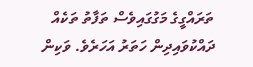ތަރައްގީގެ މަގުގައިވެސް ތަފާތު ތަކެއް ދައްކުވައިދިން ހަތަރު އަހަރެވެ. ވަކިން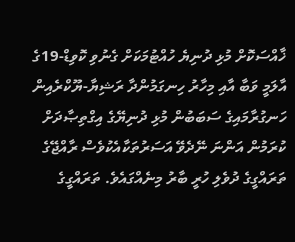ޚާއްސަކޮށް މުޅި ދުނިޔެ ހުއްޓުމަކަށް ގެނުވި ކޮވިޑް-19ގެ އާލަމީ ވަބާ އާއި މިހާރު ހިނގަމުންދާ ރަޝިޔާ-ޔޫކްރެއިން ހަނގުރާމައިގެ ސަބަބުން މުޅި ދުނިޔޭގެ އިގްތިޞާދަށް ކުރަމުން އަންނަ ނޭދެވޭ އަސަރުތަކާއެކުވެސް ރާއްޖޭގެ ތަރައްގީގެ ދުވެލި ހުރީ ބާރު މިނެއްގައެވެ. ތަރައްގީގެ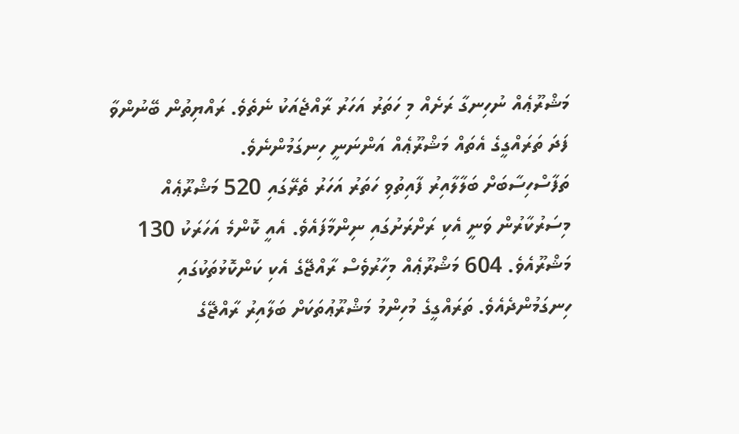މަޝްރޫޢެއް ނުހިނގާ ރަށެއް މި ހަތަރު އަހަރު ރާއްޖެއަކު ނެތެވެ. ރައްޔިތުން ބޭނުންވާ ފަދަ ތަރައްގީގެ އެތައް މަޝްރޫޢެއް އަންނަނީ ހިނގަމުންނެވެ.
ތަފާސްހިސާބަށް ބަލާލާއިރު ފާއިތުވި ހަތަރު އަހަރު ތެރޭގައި 520 މަޝްރޫޢެއް މިސަރުކާރުން ވަނީ އެކި ރަށްރަށުގައި ނިންމާފައެވެ. އެއީ ކޮންމެ އަހަރަކު 130 މަޝްރޫއެވެ. 604 މަޝްރޫޢެއް މިހާރުވެސް ރާއްޖޭގެ އެކި ކަންކޮޅުތަކުގައި ހިނގަމުންދެއެވެ. ތަރައްގީގެ މުހިންމު މަޝްރޫޢުތަކަށް ބަލާއިރު ރާއްޖޭގެ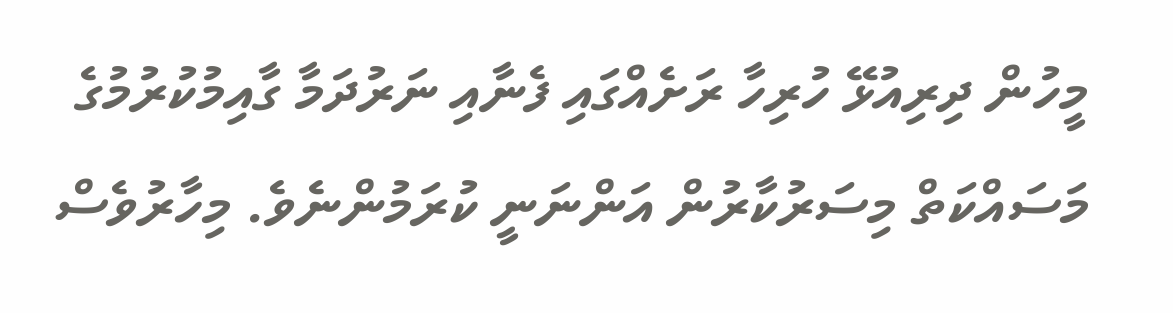މީހުން ދިރިއުޅޭ ހުރިހާ ރަށެއްގައި ފެނާއި ނަރުދަމާ ގާއިމުކުރުމުގެ މަސައްކަތް މިސަރުކާރުން އަންނަނީ ކުރަމުންނެވެ. މިހާރުވެސް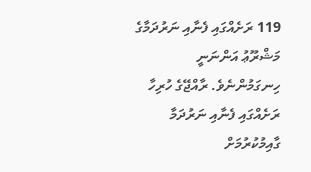119 ރަށެއްގައި ފެނާއި ނަރުދަމާގެ މަޝްރޫޢު އަންނަނީ ހިނގަމުންނެވެ. ރާއްޖޭގެ ހުރިހާ ރަށެއްގައި ފެނާއި ނަރުދަމާ ގާއިމުކުރުމަށް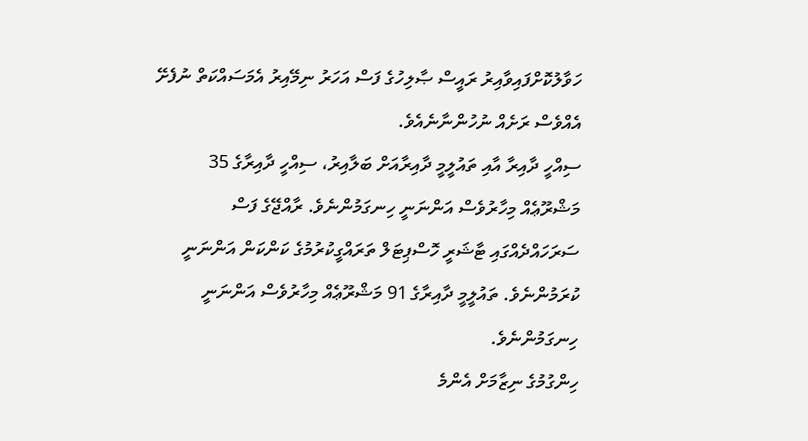ހަވާލުކޮށްފައިވާއިރު ރައީސް ޞާލިހުގެ ފަސް އަހަރު ނިމޭއިރު އެމަސައްކަތް ނުފެށޭ އެއްވެސް ރަށެއް ނުހުންނާނެއެވެ.
ސިއްހީ ދާއިރާ އާއި ތައުލީމީ ދާއިރާއަށް ބަލާއިރު، ސިއްހީ ދާއިރާގެ 35 މަޝްރޫޢެއް މިހާރުވެސް އަންނަނީ ހިނގަމުންނެވެ. ރާއްޖޭގެ ފަސް ސަރަހައްދެއްގައި ޓާޝަރީ ހޮސްޕިޓަލް ތަރައްގީކުރުމުގެ ކަންކަން އަންނަނީ ކުރަމުންނެވެ. ތައުލީމީ ދާއިރާގެ 91 މަޝްރޫޢެއް މިހާރުވެސް އަންނަނީ ހިނގަމުންނެވެ.
ހިންގުމުގެ ނިޒާމަށް އެންމެ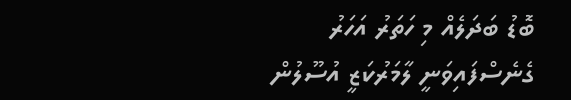ބޮޑު ބަދަލެއް މި ހަތަރު އަހަރު ގެނެސްފައިވަނީ ލާމަރުކަޒީ އުސޫލުން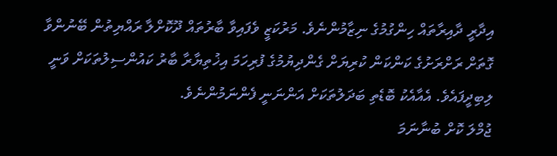އިދާރީ ދާއިރާތައް ހިންގުމުގެ ނިޒާމުންނެވެ. މަރުކަޒީ ވެފައިވާ ބާރުތައް ދޫކޮށްލާ ރައްޔިތުން ބޭނުންވާ ގޮތަށް ރަށްރަށުގެ ކަންކަން ކުރިޔަށް ގެންދިޔުމުގެ ފުރިހަމަ އިޚުތިޔާރާ ބާރު ކައުންސިލުތަކަށް ވަނީ ލިބިދީފައެވެ. އެއާއެކު ބޮޑެތި ބަދަލުތަކަށް އަންނަނީ ފެންނަމުންނެވެ.
ޖުމްލަ ކޮށް ބުނާނަމަ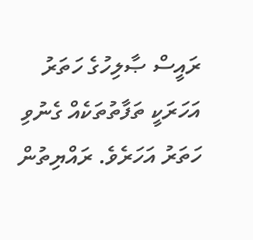ރައީސް ޞާލިހުގެ ހަތަރު އަހަރަކީ ތަފާތުތަކެއް ގެނުވި ހަތަރު އަހަރެވެ. ރައްޔިތުން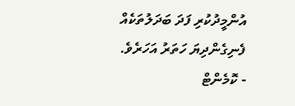އުންމީދުކުރި ފަދަ ބަދަލުތަކެއް ފެނިގެންދިޔަ ހަތަރު އަހަރެވެ.
- ކޮމެންޓް